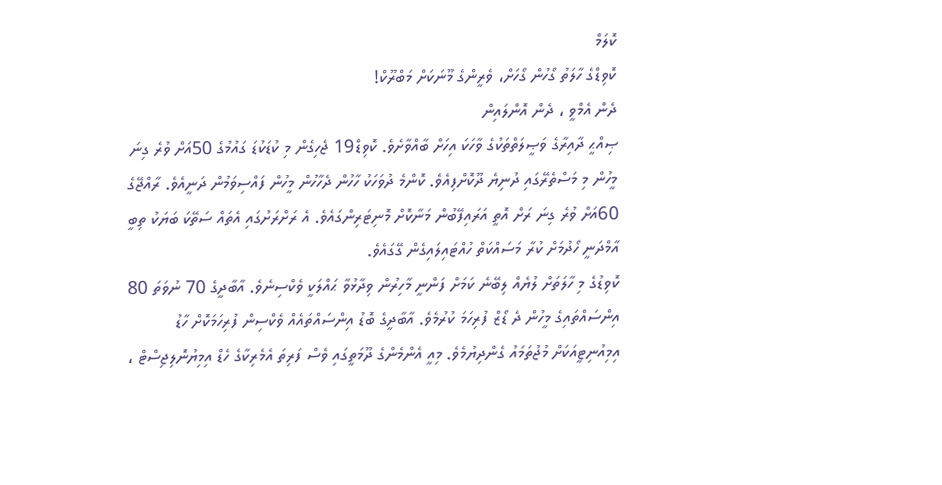ކޮލަމް
ކޮވިޑްގެ ހާލަތު ގޯހުން ގޯހަށް، ވެރީންގެ މޫނަކަށް މަބްރޫކް!
ދެން އެމްވީ ، ދެން އޮންލައިން
ޞިއްޙީ ދާއިރާގެ ވަޞީލަތްތަކުގެ ވާހަކަ އިހަށް ބާއްވާށެވެ. ކޮވިޑް19 ޖެހިގެން މި ކުޑަކުޑަ ގައުމުގެ 50އަށް ވުރެ ގިނަ މީހުން މި މަސްތެރޭގައި ދުނިޔެ ދޫކޮށްފިއެވެ. ކޮންމެ ދުވަހަކު ހާހުން ދެހާހުން މީހުން ފައްސިވަމުން ދަނީއެވެ. ރާއްޖޭގެ 60އަށް ވުރެ ގިނަ ރަށް އޮތީ އަރައިފޭބުން މަނާކޮށް މޮނިޓަރިންގައެވެ. އެ ރަށްރަށުގައި އެތައް ސަތޭކަ ބަޔަކު ތިބީ އާމްދަނީ ހޯދުމަށް ކުރާ މަސައްކަތް ހުއްޓައިލައިގެން ގޭގައެވެ.
ކޮވިޑުގެ މި ހާލަތަށް ލުޔެއް ލިބޭނެ ކަމަށް ފަންނީ މާހިރުން ވިދާޅުވާ ޙައްލަކީ ވެކްސިނެވެ. އާބާދީގެ 70 ނުވަތަ 80 އިންސައްތައިގެ މީހުން ދެ ޑޯޒް ފުރިހަމަ ކުރުމެވެ. އާބާދީގެ ބޮޑު އިންސައްތައެއް ވެކްސިން ފުރިހަމަކޮށް ހާޑު އިމިއުނިޓީއަކަށް މުޖުތަމައު ގެންދިޔުމެވެ. މިއީ އެންމެންގެ ދޫމަތީގައި ވެސް ފަރިތަ އެމެރިކާގެ ހެޑް އިމިޔުނޮލިޖިސްޓް ،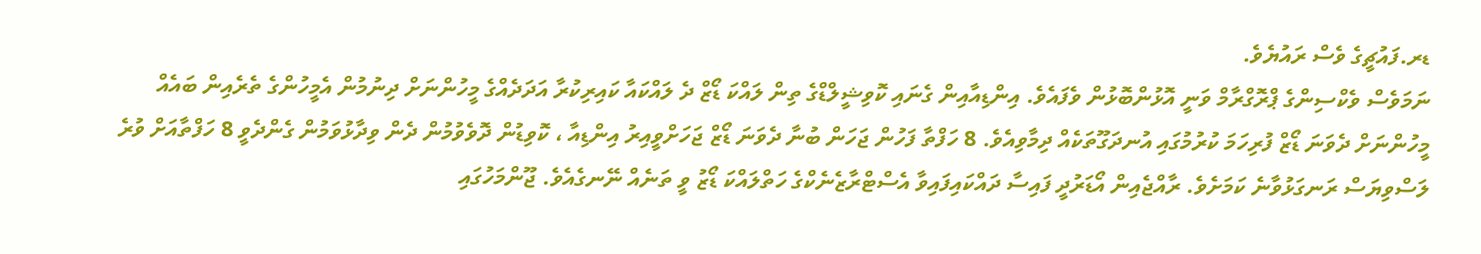ޑރ.ފައުޗީގެ ވެސް ރައުޔެވެ.
ނަމަވެސް ވެކްސިންގެ ޕްރޮގްރާމް ވަނީ އޮޅުންބޮޅުން ވެފައެވެ. އިންޑިއާއިން ގެނައި ކޮވިޝީލްޑްގެ ތިން ލައްކަ ޑޯޒް ދެ ލައްކައާ ކައިރިކުރާ އަދަދެއްގެ މީހުންނަށް ދިނުމުން އެމީހުންގެ ތެރެއިން ބައެއް މީހުންނަށް ދެވަނަ ޑޯޒް ފުރިހަމަ ކުރުމުގައި އުނދަގޫތަކެއް ދިމާވިއެވެ. 8 ހަފްތާ ފަހުން ޖަހަން ބުނާ ދެވަނަ ޑޯޒް ޖަހަށްވީއިރު އިންޑިއާ ، ކޮވިޑުން ދޮވެވުމުން ދެން ވިދާޅުވަމުން ގެންދެވީ 8 ހަފްތާއަށް ވުރެ ލަސްވިޔަސް ރަނގަޅުވާނެ ކަމަށެވެ. ރާއްޖެއިން އޯޑަރުދީ ފައިސާ ދައްކައިފައިވާ އެސްޓްރާޒެނެކްގެ ހަތްލައްކަ ޑޯޒު ވީ ތަނެއް ނޭނގެއެވެ. ޖޫންމަހުގައި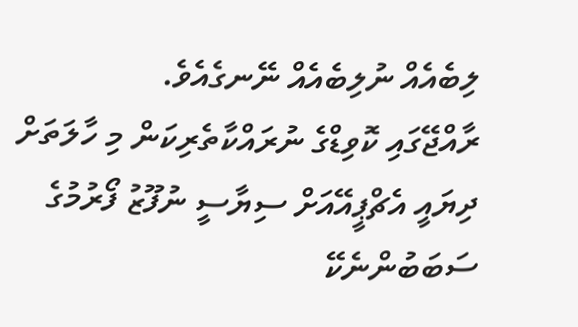ލިބެއެއް ނުލިބެއެއް ނޭނގެއެވެ.
ރާއްޖޭގައި ކޮވިޑްގެ ނުރައްކާތެރިކަން މި ހާލަތަށް ދިޔައީ އެޗްޕީއޭއަށް ސިޔާސީ ނުފޫޒު ފޯރުމުގެ ސަބަބުންނެކޭ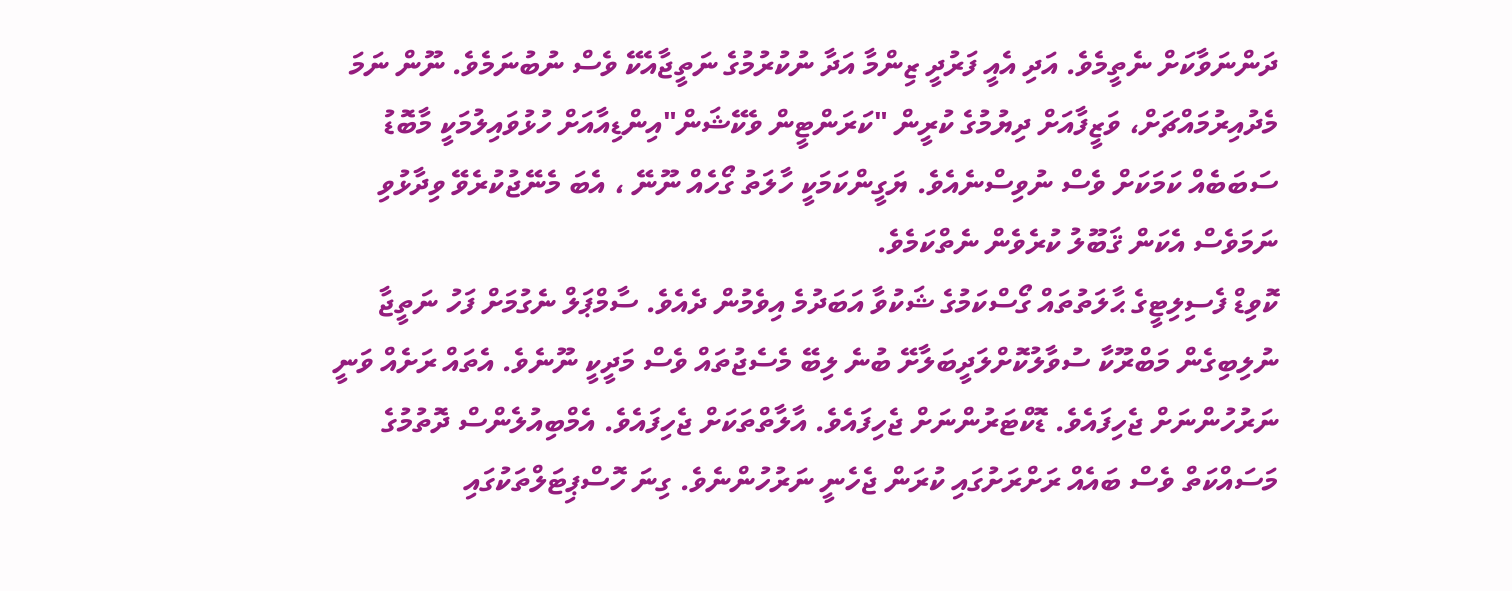ދަންނަވާކަށް ނެތީމެވެ. އަދި އެއީ ފަރުދީ ޒިންމާ އަދާ ނުކުރުމުގެ ނަތީޖާއެކޭ ވެސް ނުބުނަމެވެ. ނޫން ނަމަ މެދުއިރުމައްޗަށް، ވަޒީފާއަށް ދިޔުމުގެ ކުރީން "ކަރަންޓީން ވެކޭޝަން"އިންޑިއާއަށް ހުޅުވައިލުމަކީ މާބޮޑު ސަބަބެއް ކަމަކަށް ވެސް ނުވިސްނެއެވެ. ޔަގީންކަމަކީ ހާލަތު ގޯހެއް ނޫނޭ ، އެބަ މެނޭޖުކުރެވޭ ވިދާޅުވި ނަމަވެސް އެކަން ޤަބޫލު ކުރެވެން ނެތްކަމެވެ.
ކޮވިޑް ފެސިލިޓީގެ ޙާލަތުތައް ގޯސްކަމުގެ ޝަކުވާ އަބަދުމެ އިވެމުން ދެއެވެ. ސާމްޕަލް ނެގުމަށް ފަހު ނަތީޖާ ނުލިބިގެން މަބްރޫކާ ސުވާލުކޮށްލަދީބަލާށޭ ބުނެ ލިބޭ މެސެޖުތައް ވެސް މަދީކީ ނޫނެވެ. އެތައް ރަށެއް ވަނީ ނަރުހުންނަށް ޖެހިފައެވެ. ޑޮކްޓަރުންނަށް ޖެހިފައެވެ. އާލާތްތަކަށް ޖެހިފައެވެ. އެމްބިއުލެންސް ދޮތުމުގެ މަސައްކަތް ވެސް ބައެއް ރަށްރަށުގައި ކުރަން ޖެހެނީ ނަރުހުންނެވެ. ގިނަ ހޮސްޕިޓަލްތަކުގައި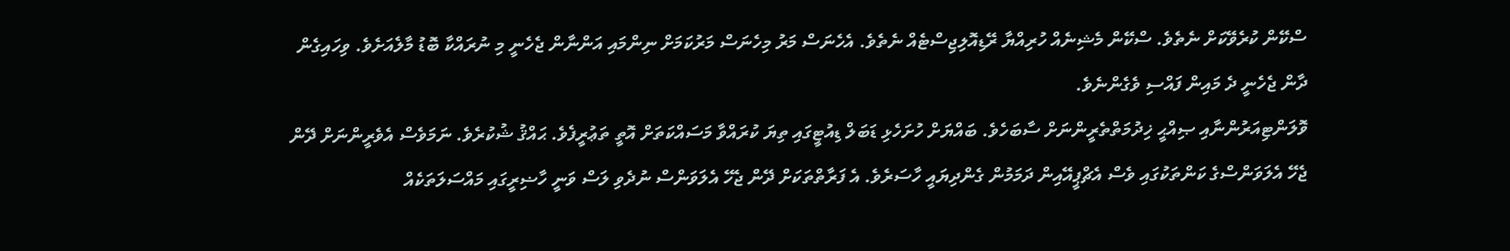ސްކޭން ކުރެވޭކަށް ނެތެވެ. ސްކޭން މެޝިނެއް ހުރިއްޔާ ރޭޑިއޮލިޖިސްޓެއް ނެތެވެ. އެހެނަސް މަރު މިހެނަސް މަރުކަމަށް ނިންމައި އަންނާން ޖެހެނީ މި ނުރައްކާ ބޮޑު މާލެއަށެވެ. ވިހައިގެން ދާން ޖެހެނީ ދެ މައިން ފައްސި ވެގެންނެވެ.
ވޮލަންޓިއަރުންނާއި ޞިއްޙީ ޚިދުމަތްތެރީންނަށް ސާބަހެވެ. ބައްޔަށް ހުށަހެޅި ޑަބަލް ޑިއުޓީގައި ތިޔަ ކުރައްވާ މަސައްކަތަށް އޮތީ ތަޢުރީފެވެ. ޙައްޤު ޝުކުރެވެ. ނަމަވެސް އެވެރީންނަށް ދޭން ޖެހޭ އެލަވަންސްގެ ކަންތަކުގައި ވެސް އެޗްޕީއޭއިން ދަމަމުން ގެންދިޔައީ ހާސަރެވެ. އެ ފަރާތްތަކަށް ދޭން ޖެހޭ އެލަވަންސް ނުދެވި ލަސް ވަނީ ހާޟިރީގައި މައްސަލަތަކެއް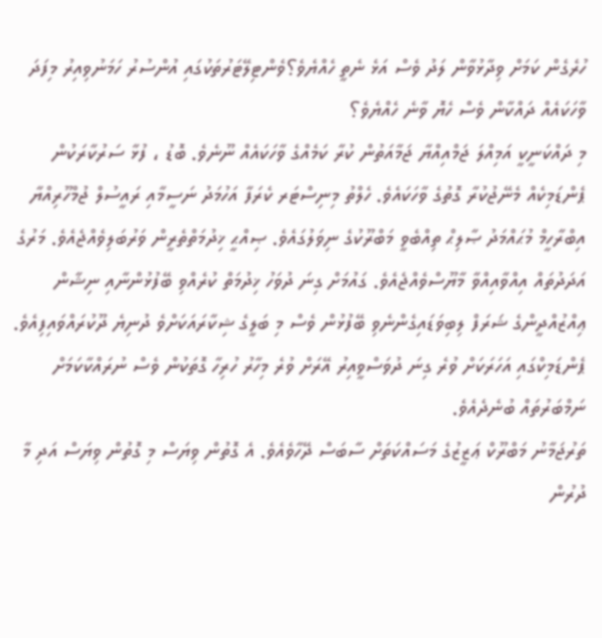ހުރެގެން ކަމަށް ވިދާޅުވާން ލަދު ވެސް އަޅެ ނެތީ ހެއްޔެވެ؟ވެންޓިލޭޓަރުތަކުގައި އުންސުރު ހަމަނުވިއިރު މިފަދަ ވާހަކައެއް ދައްކާން ވެސް ހެޔޮ ވާނެ ހެއްޔެވެ؟
މި ދައްކަނީކީ އަމިއްލަ ޖަމްއިއްޔާ ޖަމާއަތުން ކުރާ ކަމެއްގެ ވާހަކައެއް ނޫނެވެ. ބޮޑު ، ފުޅާ ސަރުކާރަކުން ޕެންޑަމިކެއް މެނޭޖުކުރާ ގޮތުގެ ވާހަކައެވެ. ހެލްތު މިނިސްޓަރ ކެރަފާ އަހުމަދު ނަސީމާއި ރައީސުލް ޖުމްހޫރިއްޔާ އިބްރާހީމް މުޙައްމަދު ޞާލިޙް ތިއްބެވީ މަބްރޫކުގެ ނިވަލުގައެވެ. ޞިއްޙީ ޚިދުމަތްތެރީން ވަރުބަލިވެއްޖެއެވެ. މަރުގެ އަދަދުތައް އިއްވާއިއްވާ މާޔޫސްވެއްޖެއެވެ. ގައުމަށް ގިނަ ދުވަހު ޚިދުމަތް ކުރެއްވި ބޭފުޅުންނާއި ނިޝާން ޢިއްޒުއްދީންގެ ޝަރަފް ލިބިވަޑައިގެންނެވި ބޭފުޅުން ވެސް މި ބަލީގެ ޝިކާރައަކަށްވެ ދުނިޔެ ދޫކުރައްވައިފިއެވެ. ޕެންޑަމިކްގައި އަހަރަކަށް ވުރެ ގިނަ ދުވަސްވީއިރު އޭރަށް ވުރެ މިހާރު ހުރިހާ ގޮތަކުން ވެސް ނުރައްކާކަމަށް ނަމްބަރުތައް ބުނެދެއެވެ.
ތަރުޖަމާނު މަބްރޫކް ޢަޒީޒުގެ މަސައްކަތަށް ސާބަސް ދޭހާވެއެވެ. އެ ގޮތުން ވިޔަސް މި ގޮތުން ވިޔަސް އަދި މާ ދުރުން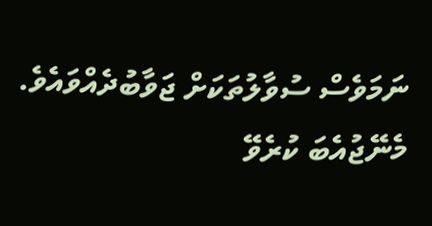ނަމަވެސް ސުވާލުތަކަށް ޖަވާބުދެއްވައެވެ. މެނޭޖުއެބަ ކުރެވޭ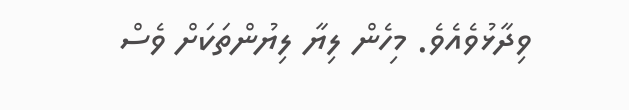ވިދާޅުވެއެވެ. މިހެން ލިޔާ ލިޔުންތަކަށް ވެސް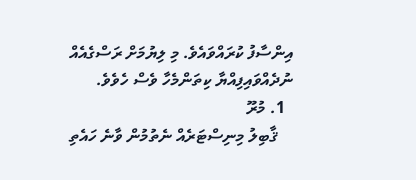އިންސާފު ކުރައްވައެވެ. މި ލިޔުމަށް ރަސްގެއެއް ނުދެއްވައިފިއްޔާ ކިތަންމެހާ ވެސް ހެވެވެ.
  1. މުރޫ
    ޤާބިލު މިނިސްޓަރެއް ނެތުމުން ވާނެ ހައެތި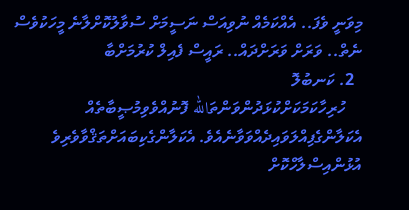މިވަނީ ވެފަ.. އެއްކަމެއް ނުވިއަސް ނަސީމަށް ސުވާލުކޮށްލާނެ މީހަކުވެސް ނެތް.. ވަރަށް ވަރަށްދައް.. ރައީސް ފެއިލް ކުރުމަށްބާ
  2. ކަނބުލޮ
    ހުރިހާކަމަކަށްކުޅަދުންވަންތަالله ފޮނުއްވެވިމުޞީބާތެއް އެކަލާންގެފިއްލަވައިދެއްވަވާނެއެވެ. އެކަލާންގެކިބައަށްތަޤްވާވެރިވެ އުޅުންއިސްލާހްކޮށް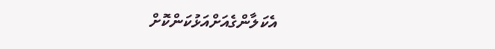އެކަލާންގެއަށްއަޅުކަންކޮށް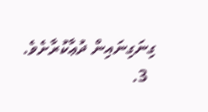ގިނަގިނައިން ދުޢާކުރާށެވެ.
  3.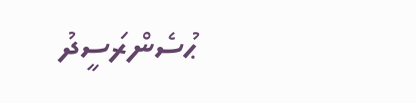ޙުސެންރަސީދު